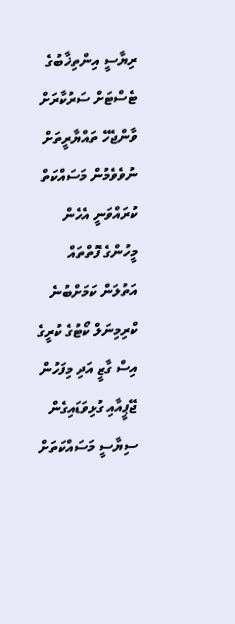ރިޔާސީ އިންތިޚާބުގެ ޓެސްޓަށް ސަރުކާރަށް ވާންޖެހޭ ތައްޔާރީތަށް ނުވެވެމުން މަސައްކަތް ކުރައްވަނީ އެހެން މީހުންގެ ފޮތްތައް އަތުލަން ކަމަށްބުނެ ކްރިމިނަލް ކޯޓުގެ ކުރީގެ އިސް ގާޒީ އަދި މިފަހުން ޖޭޕީއާއި ގުޅިވަޑައިގެން ސިޔާސީ މަސައްކަތަށް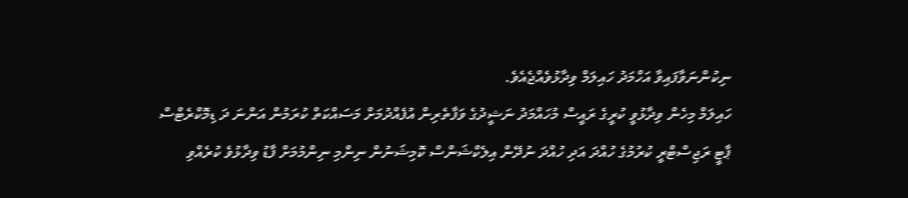ނިކުންނަވާފައިވާ އަހްމަދު ހައިލަމް ވިދާޅުވެއްޖެއެވެ.
ހައިލަމް މިހެން ވިދާޅުވީ ކުރީގެ ރައީސް މުހައްމަދު ނަޝީދުގެ ވަފާތެރިން އުފެއްދުމަށް މަސައްކަތް ކުރަމުން އަންނަ ދަ ޑިމޮކްރެޓްސް ޕާޓީ ރަޖިސްޓްރީ ކުރުމުގެ ހުއްދަ އަދި ހުއްދަ ނުދޭން އިލެކްޝަންސް ކޮމިޝަނުން ނިންމި ނިންމުމަށް ފާޑު ވިދާޅުވެ ކުރެއްވި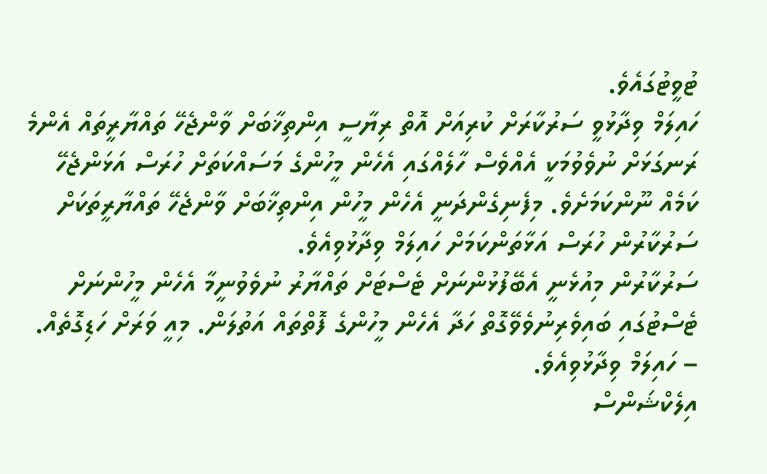ޓުވީޓުގައެވެ.
ހައިލަމް ވިދާޅުވީ ސަރުކާރަށް ކުރިއަށް އޮތް ރިޔާސީ އިންތިޚާބަށް ވާންޖެހޭ ތައްޔާރީތައް އެންމެ ރަނގަޅަށް ނުވެވުމަކީ އެއްވެސް ހާލެއްގައި އެހެން މީހުންގެ މަސައްކަތަށް ހުރަސް އަޅަންޖެހޭ ކަމެއް ނޫންކަމަށެވެ. މިފެނިގެންދަނީ އެހެން މީހުން އިންތިޚާބަށް ވާންޖެހޭ ތައްޔާރީތަކަށް ސަރުކާރުން ހުރަސް އަޅާތަންކަމަށް ހައިލަމް ވިދާޅުވިއެވެ.
ސަރުކާރުން މިއުޅެނީ އެބޭފުޅުންނަށް ޓެސްޓަށް ތައްޔާރު ނުވެވުނީމާ އެހެން މީހުންނަށް ޓެސްޓުގައި ބައިވެރިނުވެވޭގޮތް ހަދާ އެހެން މީހުންގެ ފޮތްތައް އަތުލަން. މިއީ ވަރަށް ހަޑިގޮތެއް.
– ހައިލަމް ވިދާޅުވިއެވެ.
އިލެކްޝަންސް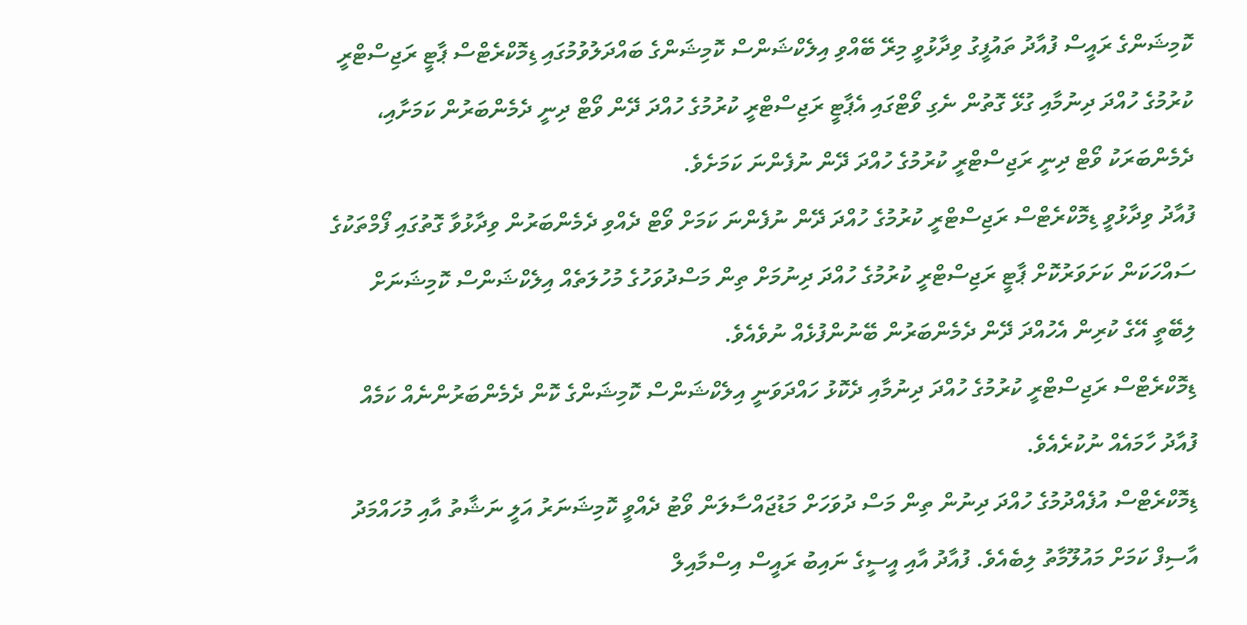ކޮމިޝަންގެ ރައީސް ފުއާދު ތައުފީގު ވިދާޅުވީ މިރޭ ބޭއްވި އިލެކްޝަންސް ކޮމިޝަންގެ ބައްދަލުވުމުގައި ޑިމޮކްރެޓްސް ޕާޓީ ރަޖިސްޓްރީ ކުރުމުގެ ހުއްދަ ދިނުމާއި ގުޅޭ ގޮތުން ނެގި ވޯޓްގައި އެޕާޓީ ރަޖިސްޓްރީ ކުރުމުގެ ހުއްދަ ދޭން ވޯޓް ދިނީ ދެމެންބަރުން ކަމަށާއި، ދެމެންބަރަކު ވޯޓް ދިނީ ރަޖިސްޓްރީ ކުރުމުގެ ހުއްދަ ދޭން ނުފެންނަ ކަމަށެވެ.
ފުއާދު ވިދާޅުވީ ޑިމޮކްރެޓްސް ރަޖިސްޓްރީ ކުރުމުގެ ހުއްދަ ދޭން ނުފެންނަ ކަމަށް ވޯޓް ދެއްވި ދެމެންބަރުން ވިދާޅުވާ ގޮތުގައި ފޯމްތަކުގެ ސައްހަކަން ކަށަވަރުކޮށް ޕާޓީ ރަޖިސްޓްރީ ކުރުމުގެ ހުއްދަ ދިނުމަށް ތިން މަސްދުވަހުގެ މުހުލަތެއް އިލެކްޝަންސް ކޮމިޝަނަށް ލިބޭތީ އޭގެ ކުރިން އެހުއްދަ ދޭން ދެމެންބަރުން ބޭނުންފުޅެއް ނުވެއެވެ.
ޑިމޮކްރެޓްސް ރަޖިސްޓްރީ ކުރުމުގެ ހުއްދަ ދިނުމާއި ދެކޮޅު ހައްދަވަނީ އިލެކްޝަންސް ކޮމިޝަންގެ ކޮން ދެމެންބަރުންނެއް ކަމެއް ފުއާދު ހާމައެއް ނުކުރެއެވެ.
ޑިމޮކްރެޓްސް އުފެއްދުމުގެ ހުއްދަ ދިނުން ތިން މަސް ދުވަހަށް މަޑުޖައްސާލަން ވޯޓު ދެއްވީ ކޮމިޝަނަރު އަލީ ނަޝާތު އާއި މުހައްމަދު އާސިފް ކަމަށް މައުލޫމާތު ލިބެއެވެ. ފުއާދު އާއި އީސީގެ ނައިބު ރައީސް އިސްމާއިލް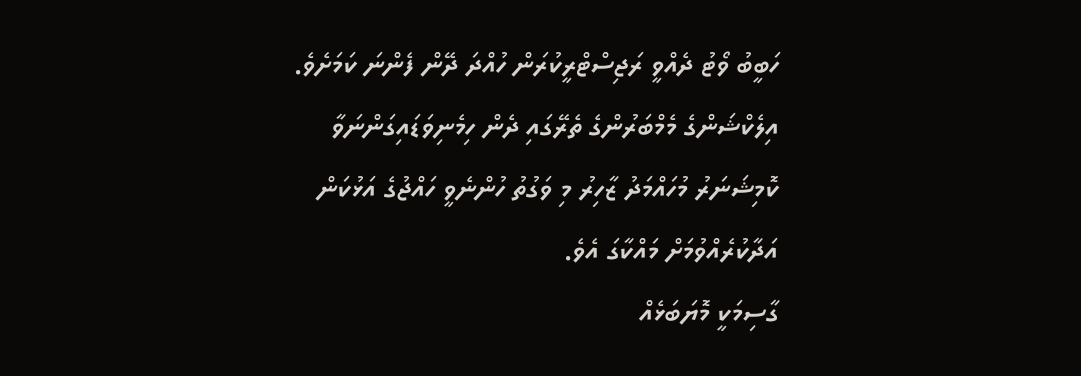ހަބީބު ވޯޓު ދެއްވީ ރަޖިސްޓްރީކުރަން ހުއްދަ ދޭން ފެންނަ ކަމަށެވެ. އިލެކްޝަންގެ މެމްބަރުންގެ ތެރޭގައި ދެން ހިމެނިވަޑައިގަންނަވާ ކޮމިޝަނަރު މުހައްމަދު ޒާހިރު މި ވަގުތު ހުންނެވީ ހައްޖުގެ އަޅުކަން އަދާކުރެއްވުމަށް މައްކާގަ އެވެ.
ގާސިމަކީ މޮޔަބަޅެއް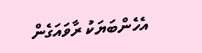އެހެންބަޔަކު ރާވައަގެން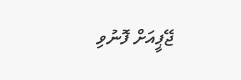ޖޭޕީއަށް ފޮނުވި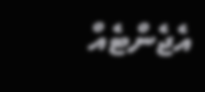އެޖެންޓެއް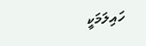ހައިލަމަކީ